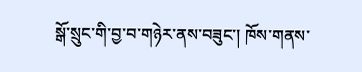སྒོ་སྲུང་གི་བྱ་བ་གཉེར་ནས་བཟུང་། ཁོས་གནས་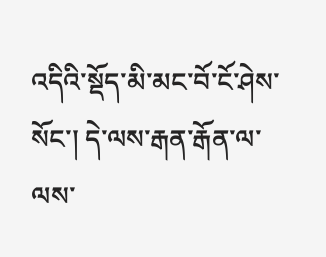འདིའི་སྡོད་མི་མང་བོ་ངོ་ཤེས་སོང་། དེ་ལས་རྒན་རྒོན་ལ་ལས་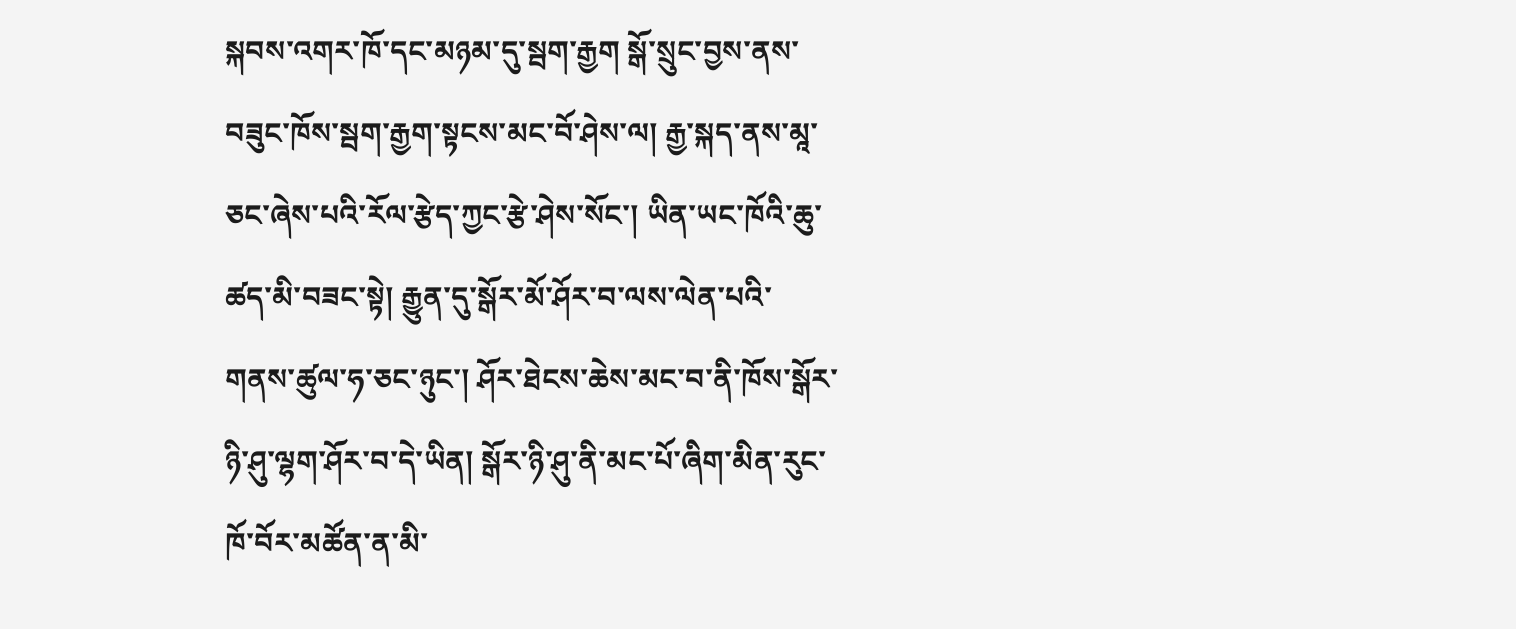སྐབས་འགར་ཁོ་དང་མཉམ་དུ་སྦག་རྒྱག སྒོ་སྲུང་བྱས་ནས་བཟུང་ཁོས་སྦག་རྒྱག་སྟངས་མང་བོ་ཤེས་ལ། རྒྱ་སྐད་ནས་མཱ་ཅང་ཞེས་པའི་རོལ་རྩེད་ཀྱང་རྩེ་ཤེས་སོང་། ཡིན་ཡང་ཁོའི་ཆུ་ཚད་མི་བཟང་སྟེ། རྒྱུན་དུ་སྒོར་མོ་ཤོར་བ་ལས་ལེན་པའི་གནས་ཚུལ་ཧ་ཅང་ཉུང་། ཤོར་ཐེངས་ཆེས་མང་བ་ནི་ཁོས་སྒོར་ཉི་ཤུ་ལྷག་ཤོར་བ་དེ་ཡིན། སྒོར་ཉི་ཤུ་ནི་མང་པོ་ཞིག་མིན་རུང་ཁོ་བོར་མཚོན་ན་མི་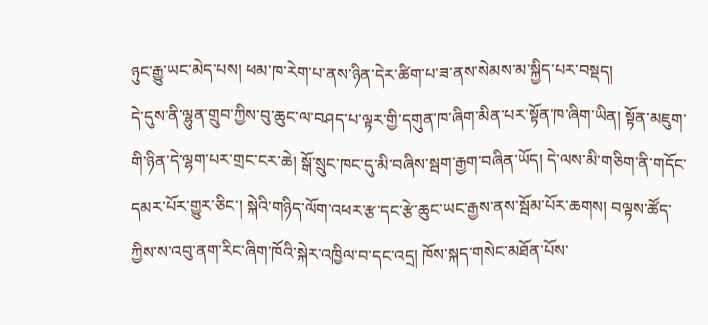ཉུང་རྒྱུ་ཡང་མེད་པས། ཕམ་ཁ་རེག་པ་ནས་ཉིན་དེར་ཚིག་པ་ཟ་ནས་སེམས་མ་སྐྱིད་པར་བསྡད།
དེ་དུས་ནི་ལྷུན་གྲུབ་ཀྱིས་བུ་ཆུང་ལ་བཤད་པ་ལྟར་གྱི་དགུན་ཁ་ཞིག་མིན་པར་སྟོན་ཁ་ཞིག་ཡིན། སྟོན་མཇུག་གི་ཉིན་དེ་ལྷག་པར་གྲང་ངར་ཆེ། སྒོ་སྲུང་ཁང་དུ་མི་བཞིས་སྦག་རྒྱག་བཞིན་ཡོད། དེ་ལས་མི་གཅིག་ནི་གདོང་དམར་པོར་གྱུར་ཅིང་། སྐེའི་གཉིད་ལོག་འཕར་རྩ་དང་རྩེ་ཆུང་ཡང་རྒྱས་ནས་སྦོམ་པོར་ཆགས། བལྟས་ཚོད་ཀྱིས་ས་འབུ་ནག་རིང་ཞིག་ཁོའི་སྐེར་འཁྱིལ་བ་དང་འདྲ། ཁོས་སྐད་གསེང་མཐོན་པོས་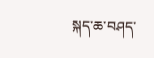སྐད་ཆ་བཤད་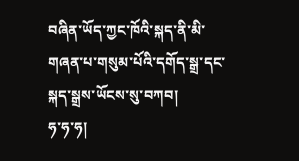བཞིན་ཡོད་ཀྱང་ཁོའི་སྐད་ནི་མི་གཞན་པ་གསུམ་པོའི་དགོད་སྒྲ་དང་སྐད་སྒྲས་ཡོངས་སུ་བཀབ།
ཧ་ཧ་ཧ།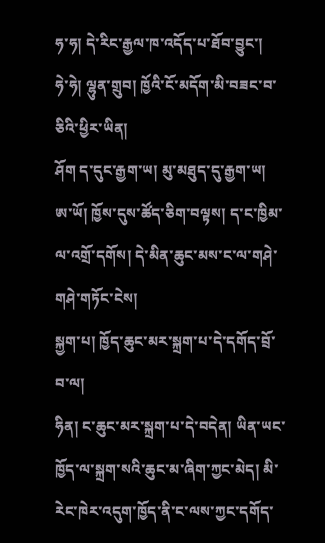ཧ་ཧ། དེ་རིང་རྒྱལ་ཁ་འདོད་པ་ཐོབ་བྱུང་།
ཧེ་ཧེ། ལྷུན་གྲུབ། ཁྱོའི་ངོ་མདོག་མི་བཟང་བ་ཅིའི་ཕྱིར་ཡིན།
ཤོག ད་དུང་རྒྱག་ཡ། མུ་མཐུད་དུ་རྒྱག་ཡ།
ཨ་ཡོ། ཁྱོས་དུས་ཚོད་ཅིག་བལྟས། ད་ང་ཁྱིམ་ལ་འགྲོ་དགོས། དེ་མིན་ཆུང་མས་ང་ལ་གཤེ་གཤེ་གཏོང་ངེས།
སྐྱག་པ། ཁྱོད་ཆུང་མར་སྐྲག་པ་དེ་དགོད་བྲོ་བ་ལ།
ཧིན། ང་ཆུང་མར་སྐྲག་པ་དེ་བདེན། ཡིན་ཡང་ཁྱོད་ལ་སྐྲག་སའི་ཆུང་མ་ཞིག་ཀྱང་མེད། མི་རེང་ཁེར་འདུག་ཁྱོད་ནི་ང་ལས་ཀྱང་དགོད་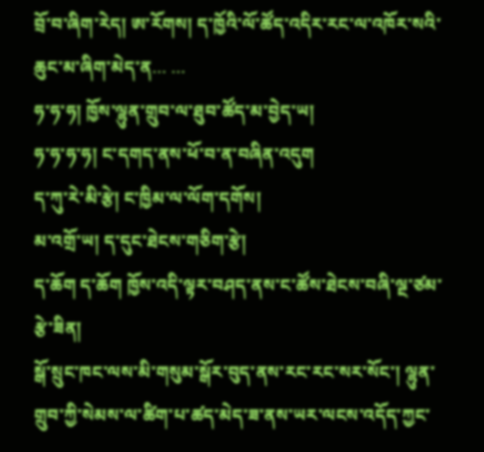བྲོ་བ་ཞིག་རེད། ཨ་རོགས། ད་ཁྱོའི་ལོ་ཚོད་འདིར་རང་ལ་འཁོར་སའི་ཆུང་མ་ཞིག་མེད་ན… …
ཧ་ཧ་ཧ། ཁྱོས་ལྷུན་གྲུབ་ལ་ཐུབ་ཚོད་མ་བྱེད་ཡ།
ཧ་ཧ་ཧ་ཧ། ང་དགད་ནས་ཕོ་བ་ན་བཞིན་འདུག
ད་ཀུ་རེ་མི་རྩེ། ང་ཁྱིམ་ལ་ལོག་དགོས།
མ་འགྲོ་ཡ། ད་དུང་ཐེངས་གཅིག་རྩེ།
ད་ཆོག ད་ཆོག ཁྱོས་འདི་ལྟར་བཤད་ནས་ང་ཚོས་ཐེངས་བཞི་ལྔ་ཙམ་རྩེ་ཟིན།
སྒོ་སྲུང་ཁང་ལས་མི་གསུམ་སྒོར་བུད་ནས་རང་རང་སར་སོང་། ལྷུན་གྲུབ་ཀྱི་སེམས་ལ་ཚིག་པ་ཚད་མེད་ཟ་ནས་ཡར་ལངས་འདོད་ཀྱང་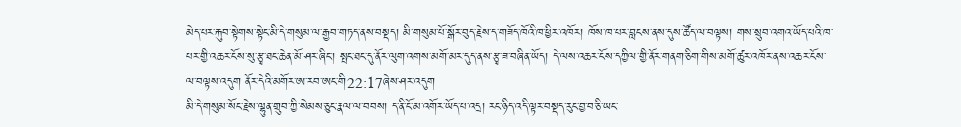མེད་པར་རྐུབ་སྟེགས་སྟེང་མི་དེ་གསུམ་ལ་རྒྱབ་གཏད་ནས་བསྡད། མི་གསུམ་པོ་སྒོར་བུད་རྗེས་ད་གཟོད་ཁོའི་ཁ་ཕྱིར་འཁོར། ཁོས་ཁ་པར་བླངས་ནས་དུས་ཚོད་ལ་བལྟས། གས་སྲུབ་འགའ་ཡོད་པའི་ཁ་པར་གྱི་འཆར་ངོས་སུ་རྩྭ་ཐང་ཆེན་མོ་ཤར་ཞིང་། སྤང་ཐང་དུ་ནོར་ལུག་འགས་མགོ་མར་དུད་ནས་རྩྭ་ཟ་བཞིན་ཡོད། དེ་ལས་འཆར་ངོས་དཀྱིལ་གྱི་ནོར་གནག་ཅིག་གིས་མགོ་ཚུར་འཁོར་ནས་འཆར་ངོས་ལ་བལྟས་འདུག ནོར་དེའི་མགོར་ཨ་རབ་ཨང་གི22:17ཞེས་ཤར་འདུག
མི་དེ་གསུམ་སོང་རྗེས་ལྷུན་གྲུབ་ཀྱི་སེམས་ཅུང་རྣལ་ལ་བབས། ད་ནི་ངོ་མ་འགོར་ཡོད་པ་འདྲ། རང་ཉིད་འདི་ལྟར་བསྡད་རུང་བྱ་བ་ཅི་ཡང་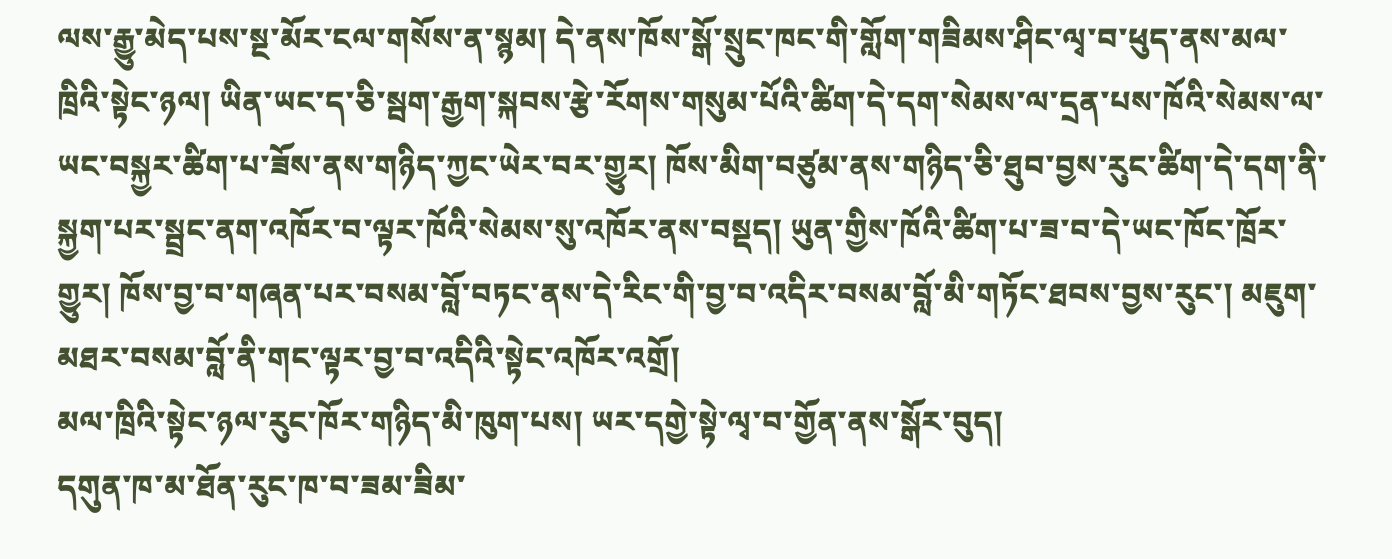ལས་རྒྱུ་མེད་པས་སྔ་མོར་ངལ་གསོས་ན་སྙམ། དེ་ནས་ཁོས་སྒོ་སྲུང་ཁང་གི་གློག་གཟིམས་ཤིང་ལྭ་བ་ཕུད་ནས་མལ་ཁྲིའི་སྟེང་ཉལ། ཡིན་ཡང་ད་ཅི་སྦག་རྒྱག་སྐབས་རྩེ་རོགས་གསུམ་པོའི་ཚིག་དེ་དག་སེམས་ལ་དྲན་པས་ཁོའི་སེམས་ལ་ཡང་བསྐྱར་ཚིག་པ་ཟོས་ནས་གཉིད་ཀྱང་ཡེར་བར་གྱུར། ཁོས་མིག་བཙུམ་ནས་གཉིད་ཅི་ཐུབ་བྱས་རུང་ཚིག་དེ་དག་ནི་སྐྱག་པར་སྦྲང་ནག་འཁོར་བ་ལྟར་ཁོའི་སེམས་སུ་འཁོར་ནས་བསྡད། ཡུན་གྱིས་ཁོའི་ཚིག་པ་ཟ་བ་དེ་ཡང་ཁོང་ཁྲོར་གྱུར། ཁོས་བྱ་བ་གཞན་པར་བསམ་བློ་བཏང་ནས་དེ་རིང་གི་བྱ་བ་འདིར་བསམ་བློ་མི་གཏོང་ཐབས་བྱས་རུང་། མཇུག་མཐར་བསམ་བློ་ནི་གང་ལྟར་བྱ་བ་འདིའི་སྟེང་འཁོར་འགྲོ།
མལ་ཁྲིའི་སྟེང་ཉལ་རུང་ཁོར་གཉིད་མི་ཁུག་པས། ཡར་དགྱེ་སྟེ་ལྭ་བ་གྱོན་ནས་སྒོར་བུད།
དགུན་ཁ་མ་ཐོན་རུང་ཁ་བ་ཟམ་ཟིམ་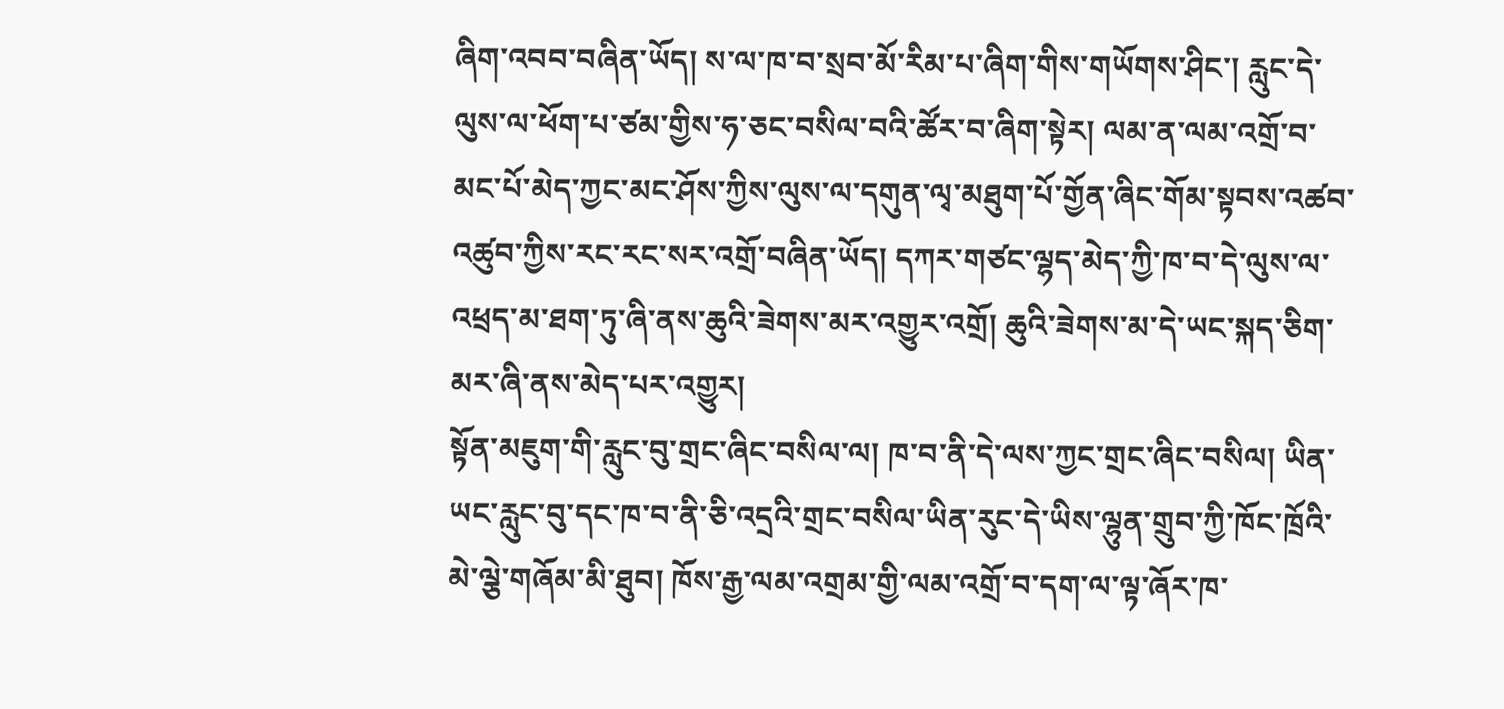ཞིག་འབབ་བཞིན་ཡོད། ས་ལ་ཁ་བ་སྲབ་མོ་རིམ་པ་ཞིག་གིས་གཡོགས་ཤིང་། རླུང་དེ་ལུས་ལ་ཕོག་པ་ཙམ་གྱིས་ཧ་ཅང་བསིལ་བའི་ཚོར་བ་ཞིག་སྟེར། ལམ་ན་ལམ་འགྲོ་བ་མང་པོ་མེད་ཀྱང་མང་ཤོས་ཀྱིས་ལུས་ལ་དགུན་ལྭ་མཐུག་པོ་གྱོན་ཞིང་གོམ་སྟབས་འཚབ་འཚུབ་ཀྱིས་རང་རང་སར་འགྲོ་བཞིན་ཡོད། དཀར་གཙང་ལྷད་མེད་ཀྱི་ཁ་བ་དེ་ལུས་ལ་འཕྲད་མ་ཐག་ཏུ་ཞི་ནས་ཆུའི་ཟེགས་མར་འགྱུར་འགྲོ། ཆུའི་ཟེགས་མ་དེ་ཡང་སྐད་ཅིག་མར་ཞི་ནས་མེད་པར་འགྱུར།
སྟོན་མཇུག་གི་རླུང་བུ་གྲང་ཞིང་བསིལ་ལ། ཁ་བ་ནི་དེ་ལས་ཀྱང་གྲང་ཞིང་བསིལ། ཡིན་ཡང་རླུང་བུ་དང་ཁ་བ་ནི་ཅི་འདྲའི་གྲང་བསིལ་ཡིན་རུང་དེ་ཡིས་ལྷུན་གྲུབ་ཀྱི་ཁོང་ཁྲོའི་མེ་ལྕེ་གཞོམ་མི་ཐུབ། ཁོས་རྒྱ་ལམ་འགྲམ་གྱི་ལམ་འགྲོ་བ་དག་ལ་ལྟ་ཞོར་ཁ་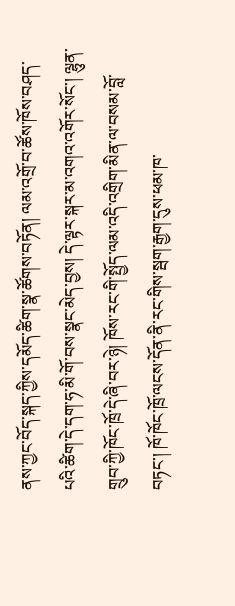ནས་ཀྱང་བོད་སྐད་ཀྱིས་དམོད་ཚིག་སྣ་ཚོགས་བཏོན། ལམ་འགྲོ་བ་ཚོས་ཁོས་བཤད་པའི་ཚིག་དེ་དག་ཧ་མི་གོ་བས་སྣང་མེད་བྱས། དེ་ལྟར་སྐར་མ་འགའ་འགོར་སོང་། ལྷུན་གྲུབ་ཀྱི་ཁོང་ཁྲོ་དེ་ཞི་བར་ཉེ། ཁོས་རང་གི་སྤྱོད་ལམ་འདི་འགྲིག་མིན་ལ་བསམ་བློ་བཏང་། ཁོ་ཁོང་ཁྲོ་ལངས་དོན་ནི་རང་གིས་སྦག་རྒྱག་དུས་ཕམ་ཁ་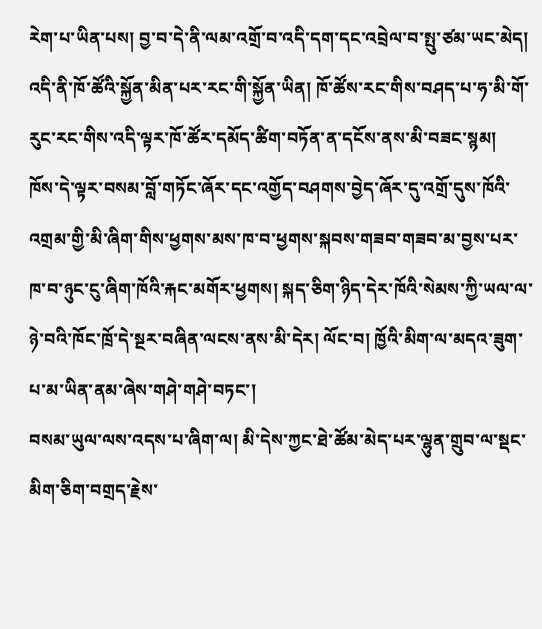རེག་པ་ཡིན་པས། བྱ་བ་དེ་ནི་ལམ་འགྲོ་བ་འདི་དག་དང་འབྲེལ་བ་སྤུ་ཙམ་ཡང་མེད། འདི་ནི་ཁོ་ཚོའི་སྐྱོན་མིན་པར་རང་གི་སྐྱོན་ཡིན། ཁོ་ཚོས་རང་གིས་བཤད་པ་ཧ་མི་གོ་རུང་རང་གིས་འདི་ལྟར་ཁོ་ཚོར་དམོད་ཚིག་བཏོན་ན་དངོས་ནས་མི་བཟང་སྙམ།
ཁོས་དེ་ལྟར་བསམ་བློ་གཏོང་ཞོར་དང་འགྱོད་བཤགས་བྱེད་ཞོར་དུ་འགྲོ་དུས་ཁོའི་འགྲམ་གྱི་མི་ཞིག་གིས་ཕྱགས་མས་ཁ་བ་ཕྱགས་སྐབས་གཟབ་གཟབ་མ་བྱས་པར་ཁ་བ་ཉུང་ངུ་ཞིག་ཁོའི་རྐང་མགོར་ཕྱགས། སྐད་ཅིག་ཉིད་དེར་ཁོའི་སེམས་ཀྱི་ཡལ་ལ་ཉེ་བའི་ཁོང་ཁྲོ་དེ་སྔར་བཞིན་ལངས་ནས་མི་དེར། ལོང་བ། ཁྱོའི་མིག་ལ་མདའ་ཟུག་པ་མ་ཡིན་ནམ་ཞེས་གཤེ་གཤེ་བཏང་།
བསམ་ཡུལ་ལས་འདས་པ་ཞིག་ལ། མི་དེས་ཀྱང་ཐེ་ཚོམ་མེད་པར་ལྷུན་གྲུབ་ལ་སྡང་མིག་ཅིག་བགྲད་རྗེས་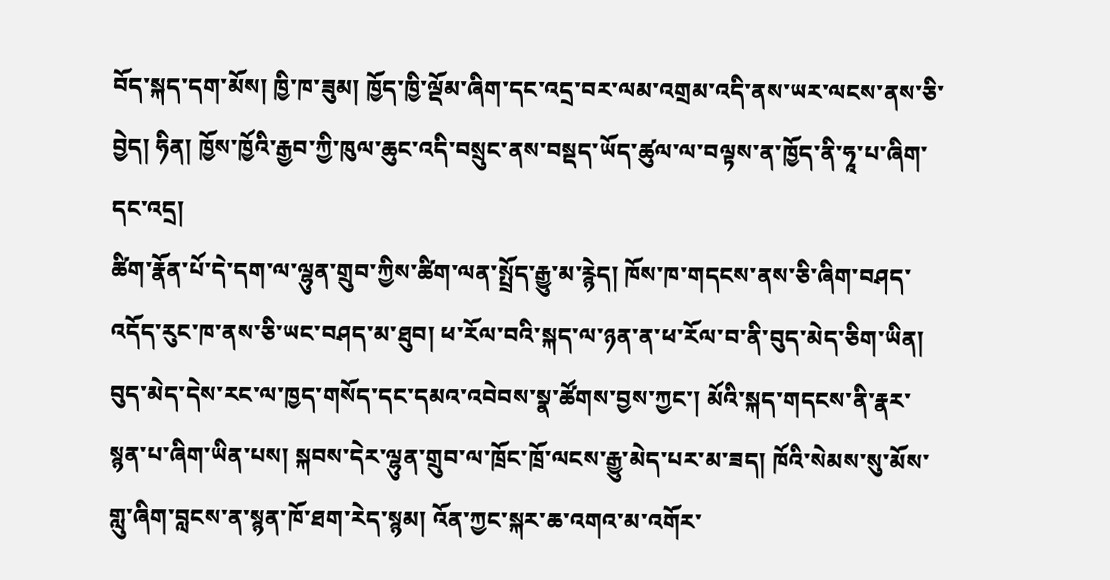བོད་སྐད་དག་མོས། ཁྱི་ཁ་ཟུམ། ཁྱོད་ཁྱི་ལྡོམ་ཞིག་དང་འདྲ་བར་ལམ་འགྲམ་འདི་ནས་ཡར་ལངས་ནས་ཅི་བྱེད། ཧིན། ཁྱོས་ཁྱོའི་རྒྱབ་ཀྱི་ཁུལ་ཆུང་འདི་བསྲུང་ནས་བསྡད་ཡོད་ཚུལ་ལ་བལྟས་ན་ཁྱོད་ནི་ཧཱ་པ་ཞིག་དང་འདྲ།
ཚིག་རྣོན་པོ་དེ་དག་ལ་ལྷུན་གྲུབ་ཀྱིས་ཚིག་ལན་སྤྲོད་རྒྱུ་མ་རྙེད། ཁོས་ཁ་གདངས་ནས་ཅི་ཞིག་བཤད་འདོད་རུང་ཁ་ནས་ཅི་ཡང་བཤད་མ་ཐུབ། ཕ་རོལ་བའི་སྐད་ལ་ཉན་ན་ཕ་རོལ་བ་ནི་བུད་མེད་ཅིག་ཡིན། བུད་མེད་དེས་རང་ལ་ཁྱད་གསོད་དང་དམའ་འབེབས་སྣ་ཚོགས་བྱས་ཀྱང་། མོའི་སྐད་གདངས་ནི་རྣར་སྙན་པ་ཞིག་ཡིན་པས། སྐབས་དེར་ལྷུན་གྲུབ་ལ་ཁྲོང་ཁྲོ་ལངས་རྒྱུ་མེད་པར་མ་ཟད། ཁོའི་སེམས་སུ་མོས་གླུ་ཞིག་བླངས་ན་སྙན་ཁོ་ཐག་རེད་སྙམ། འོན་ཀྱང་སྐར་ཆ་འགའ་མ་འགོར་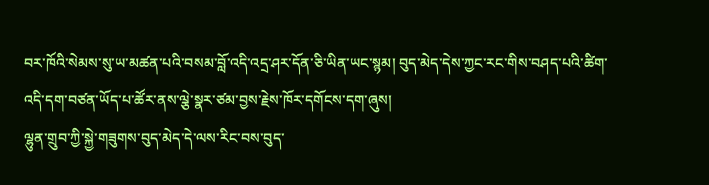བར་ཁོའི་སེམས་སུ་ཡ་མཚན་པའི་བསམ་བློ་འདི་འདྲ་ཤར་དོན་ཅི་ཡིན་ཡང་སྙམ། བུད་མེད་དེས་ཀྱང་རང་གིས་བཤད་པའི་ཚིག་འདི་དག་བཙན་ཡོད་པ་ཚོར་ནས་ལྕེ་སྣར་ཙམ་བྱས་རྗེས་ཁོར་དགོངས་དག་ཞུས།
ལྷུན་གྲུབ་ཀྱི་སྐྱེ་གཟུགས་བུད་མེད་དེ་ལས་རིང་བས་བུད་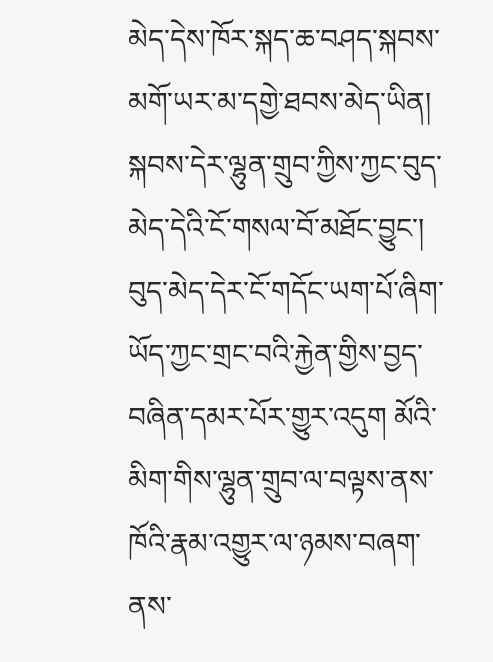མེད་དེས་ཁོར་སྐད་ཆ་བཤད་སྐབས་མགོ་ཡར་མ་དགྱེ་ཐབས་མེད་ཡིན། སྐབས་དེར་ལྷུན་གྲུབ་ཀྱིས་ཀྱང་བུད་མེད་དེའི་ངོ་གསལ་བོ་མཐོང་བྱུང་། བུད་མེད་དེར་ངོ་གདོང་ཡག་པོ་ཞིག་ཡོད་ཀྱང་གྲང་བའི་རྐྱེན་གྱིས་བྱད་བཞིན་དམར་པོར་གྱུར་འདུག མོའི་མིག་གིས་ལྷུན་གྲུབ་ལ་བལྟས་ནས་ཁོའི་རྣམ་འགྱུར་ལ་ཉམས་བཞག་ནས་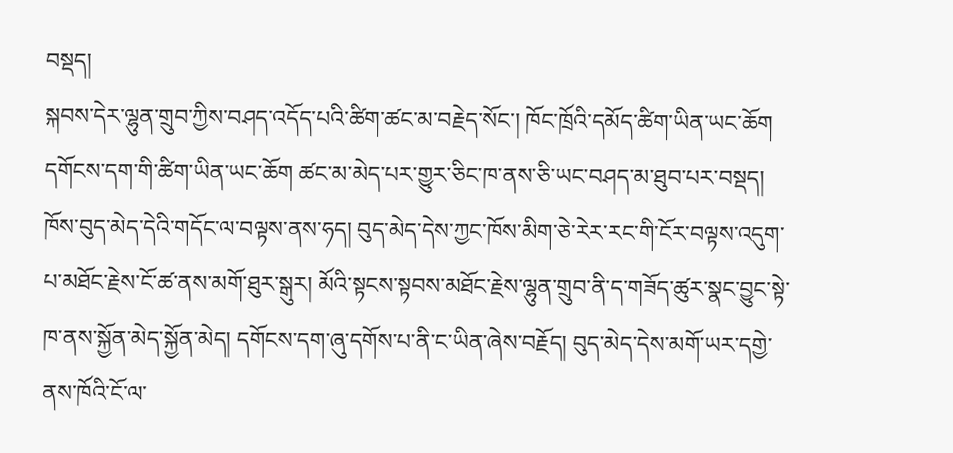བསྡད།
སྐབས་དེར་ལྷུན་གྲུབ་ཀྱིས་བཤད་འདོད་པའི་ཚིག་ཚང་མ་བརྗེད་སོང་། ཁོང་ཁྲོའི་དམོད་ཚིག་ཡིན་ཡང་ཆོག དགོངས་དག་གི་ཚིག་ཡིན་ཡང་ཆོག ཚང་མ་མེད་པར་གྱུར་ཅིང་ཁ་ནས་ཅི་ཡང་བཤད་མ་ཐུབ་པར་བསྡད། ཁོས་བུད་མེད་དེའི་གདོང་ལ་བལྟས་ནས་ཧད། བུད་མེད་དེས་ཀྱང་ཁོས་མིག་ཅེ་རེར་རང་གི་ངོར་བལྟས་འདུག་པ་མཐོང་རྗེས་ངོ་ཚ་ནས་མགོ་ཐུར་སྒུར། མོའི་སྟངས་སྟབས་མཐོང་རྗེས་ལྷུན་གྲུབ་ནི་ད་གཟོད་ཚུར་སྣང་བྱུང་སྟེ་ཁ་ནས་སྐྱོན་མེད་སྐྱོན་མེད། དགོངས་དག་ཞུ་དགོས་པ་ནི་ང་ཡིན་ཞེས་བརྗོད། བུད་མེད་དེས་མགོ་ཡར་དགྱེ་ནས་ཁོའི་ངོ་ལ་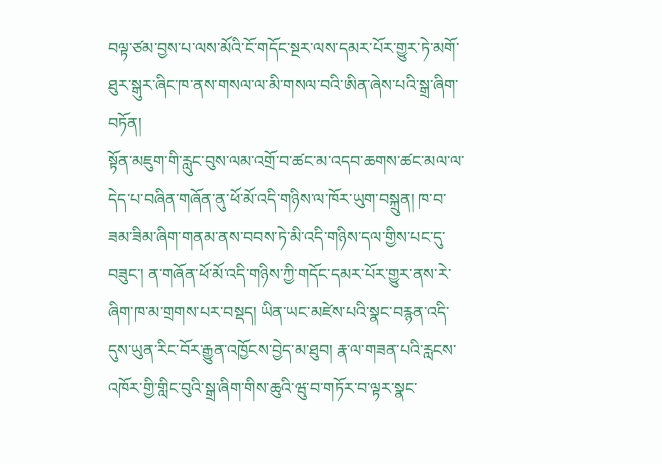བལྟ་ཙམ་བྱས་པ་ལས་མོའི་ངོ་གདོང་སྔར་ལས་དམར་པོར་གྱུར་ཏེ་མགོ་ཐུར་སྒུར་ཞིང་ཁ་ནས་གསལ་ལ་མི་གསལ་བའི་ཨིན་ཞེས་པའི་སྒྲ་ཞིག་བཏོན།
སྟོན་མཇུག་གི་རླུང་བུས་ལམ་འགྲོ་བ་ཚང་མ་འདབ་ཆགས་ཚང་མལ་ལ་དེད་པ་བཞིན་གཞོན་ནུ་ཕོ་མོ་འདི་གཉིས་ལ་ཁོར་ཡུག་བསྐྲུན། ཁ་བ་ཟམ་ཟིམ་ཞིག་གནམ་ནས་བབས་ཏེ་མི་འདི་གཉིས་དལ་གྱིས་པང་དུ་བཟུང་། ན་གཞོན་ཕོ་མོ་འདི་གཉིས་ཀྱི་གདོང་དམར་པོར་གྱུར་ནས་རེ་ཞིག་ཁ་མ་གྲགས་པར་བསྡད། ཡིན་ཡང་མཛེས་པའི་སྣང་བརྙན་འདི་དུས་ཡུན་རིང་བོར་རྒྱུན་འཁྱོངས་བྱེད་མ་ཐུབ། རྣ་ལ་གཟན་པའི་རླངས་འཁོར་གྱི་གླིང་བུའི་སྒྲ་ཞིག་གིས་ཆུའི་ཝུ་བ་གཏོར་བ་ལྟར་སྣང་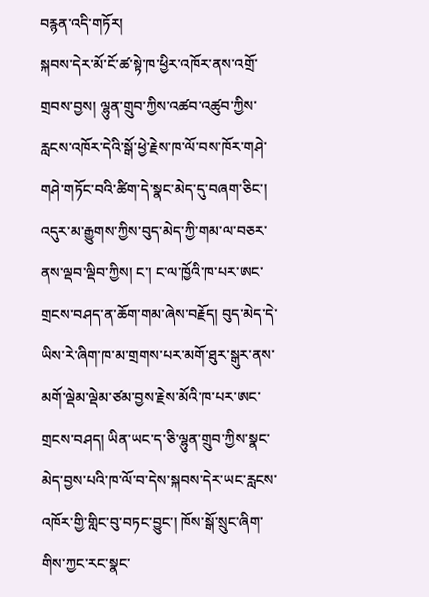བརྙན་འདི་གཏོར།
སྐབས་དེར་མོ་ངོ་ཚ་སྟེ་ཁ་ཕྱིར་འཁོར་ནས་འགྲོ་གྲབས་བྱས། ལྷུན་གྲུབ་ཀྱིས་འཚབ་འཚུབ་ཀྱིས་རླངས་འཁོར་དེའི་སྒོ་ཕྱེ་རྗེས་ཁ་ལོ་བས་ཁོར་གཤེ་གཤེ་གཏོང་བའི་ཚིག་དེ་སྣང་མེད་དུ་བཞག་ཅིང་། འདུར་མ་རྒྱུགས་ཀྱིས་བུད་མེད་ཀྱི་གམ་ལ་བཅར་ནས་ལྡབ་ལྡིབ་ཀྱིས། ང་། ང་ལ་ཁྱོའི་ཁ་པར་ཨང་གྲངས་བཤད་ན་ཆོག་གམ་ཞེས་བརྗོད། བུད་མེད་དེ་ཡིས་རེ་ཞིག་ཁ་མ་གྲགས་པར་མགོ་ཐུར་སྒུར་ནས་མགོ་ལྡེམ་ལྡེམ་ཙམ་བྱས་རྗེས་མོའི་ཁ་པར་ཨང་གྲངས་བཤད། ཡིན་ཡང་ད་ཅི་ལྷུན་གྲུབ་ཀྱིས་སྣང་མེད་བྱས་པའི་ཁ་ལོ་བ་དེས་སྐབས་དེར་ཡང་རླངས་འཁོར་གྱི་གླིང་བུ་བཏང་བྱུང་། ཁོས་སྒོ་སྲུང་ཞིག་གིས་ཀྱང་རང་སྣང་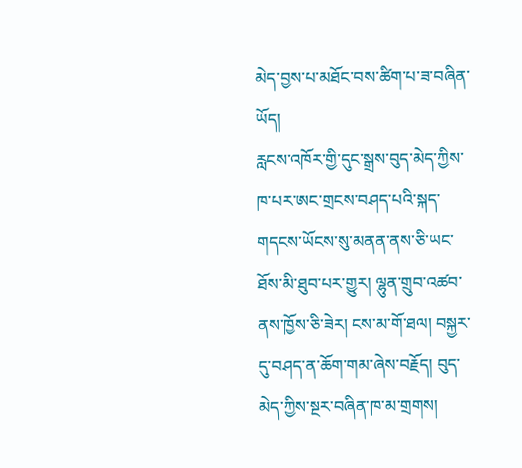མེད་བྱས་པ་མཐོང་བས་ཚིག་པ་ཟ་བཞིན་ཡོད།
རླངས་འཁོར་གྱི་དུང་སྒྲས་བུད་མེད་ཀྱིས་ཁ་པར་ཨང་གྲངས་བཤད་པའི་སྐད་གདངས་ཡོངས་སུ་མནན་ནས་ཅི་ཡང་ཐོས་མི་ཐུབ་པར་གྱུར། ལྷུན་གྲུབ་འཚབ་ནས་ཁྱོས་ཅི་ཟེར། ངས་མ་གོ་ཐལ། བསྐྱར་དུ་བཤད་ན་ཆོག་གམ་ཞེས་བརྗོད། བུད་མེད་ཀྱིས་སྔར་བཞིན་ཁ་མ་གྲགས།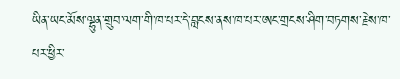ཡིན་ཡང་མོས་ལྷུན་གྲུབ་ལག་གི་ཁ་པར་དེ་བླངས་ནས་ཁ་པར་ཨང་གྲངས་ཤིག་བཏགས་རྗེས་ཁ་པར་ཕྱིར་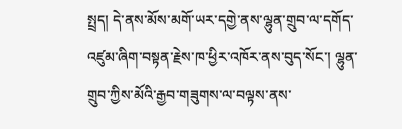སྤྲད། དེ་ནས་མོས་མགོ་ཡར་དགྱེ་ནས་ལྷུན་གྲུབ་ལ་དགོད་འཛུམ་ཞིག་བསྟན་རྗེས་ཁ་ཕྱིར་འཁོར་ནས་བུད་སོང་། ལྷུན་གྲུབ་ཀྱིས་མོའི་རྒྱབ་གཟུགས་ལ་བལྟས་ནས་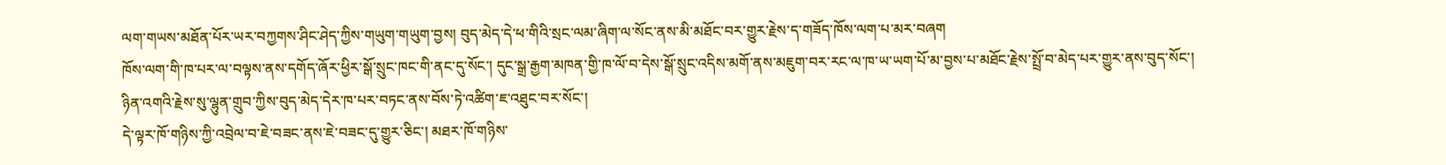ལག་གཡས་མཐོན་པོར་ཡར་བཀྱགས་ཤིང་ཤེད་ཀྱིས་གཡུག་གཡུག་བྱས། བུད་མེད་དེ་ཕ་གིའི་སྲང་ལམ་ཞིག་ལ་སོང་ནས་མི་མཐོང་བར་གྱུར་རྗེས་ད་གཟོད་ཁོས་ལག་པ་མར་བཞག
ཁོས་ལག་གི་ཁ་པར་ལ་བལྟས་ནས་དགོད་ཞོར་ཕྱིར་སྒོ་སྲུང་ཁང་གི་ནང་དུ་སོང་། དུང་སྒྲ་རྒྱག་མཁན་གྱི་ཁ་ལོ་བ་དེས་སྒོ་སྲུང་འདིས་མགོ་ནས་མཇུག་བར་རང་ལ་ཁ་ཡ་ཡག་པོ་མ་བྱས་པ་མཐོང་རྗེས་སྤྲོ་བ་མེད་པར་གྱུར་ནས་བུད་སོང་།
ཉིན་འགའི་རྗེས་སུ་ལྷུན་གྲུབ་ཀྱིས་བུད་མེད་དེར་ཁ་པར་བཏང་ནས་བོས་ཏེ་འཚིག་ཇ་འཐུང་བར་སོང་།
དེ་ལྟར་ཁོ་གཉིས་ཀྱི་འབྲེལ་བ་ཇེ་བཟང་ནས་ཇེ་བཟང་དུ་གྱུར་ཅིང་། མཐར་ཁོ་གཉིས་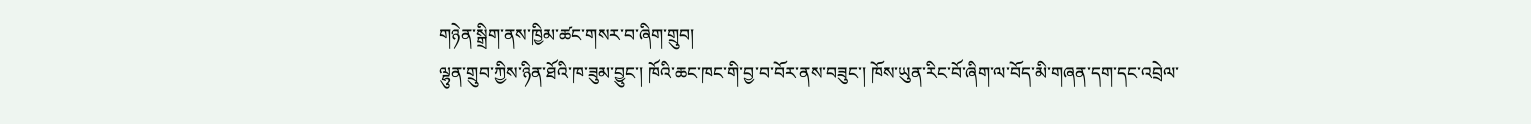གཉེན་སྒྲིག་ནས་ཁྱིམ་ཚང་གསར་བ་ཞིག་གྲུབ།
ལྷུན་གྲུབ་ཀྱིས་ཉིན་ཐོའི་ཁ་ཟུམ་བྱུང་། ཁོའི་ཆང་ཁང་གི་བྱ་བ་བོར་ནས་བཟུང་། ཁོས་ཡུན་རིང་བོ་ཞིག་ལ་བོད་མི་གཞན་དག་དང་འབྲེལ་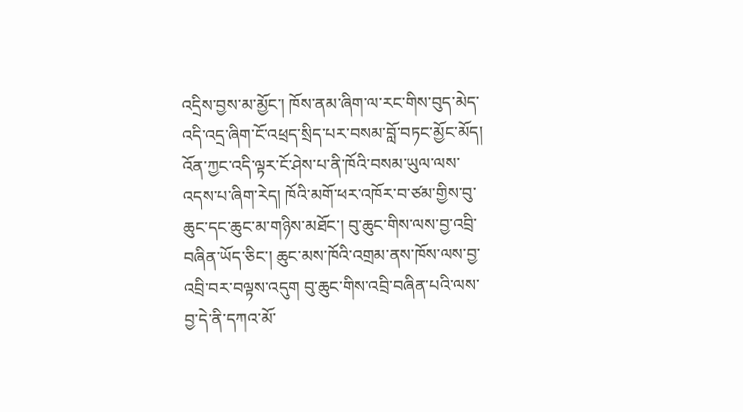འདྲིས་བྱས་མ་མྱོང་། ཁོས་ནམ་ཞིག་ལ་རང་གིས་བུད་མེད་འདི་འདྲ་ཞིག་ངོ་འཕྲད་སྲིད་པར་བསམ་བློ་བཏང་མྱོང་མོད། འོན་ཀྱང་འདི་ལྟར་ངོ་ཤེས་པ་ནི་ཁོའི་བསམ་ཡུལ་ལས་འདས་པ་ཞིག་རེད། ཁོའི་མགོ་ཕར་འཁོར་བ་ཙམ་གྱིས་བུ་ཆུང་དང་ཆུང་མ་གཉིས་མཐོང་། བུ་ཆུང་གིས་ལས་བྱ་འབྲི་བཞིན་ཡོད་ཅིང་། ཆུང་མས་ཁོའི་འགྲམ་ནས་ཁོས་ལས་བྱ་འབྲི་བར་བལྟས་འདུག བུ་ཆུང་གིས་འབྲི་བཞིན་པའི་ལས་བྱ་དེ་ནི་དཀའ་མོ་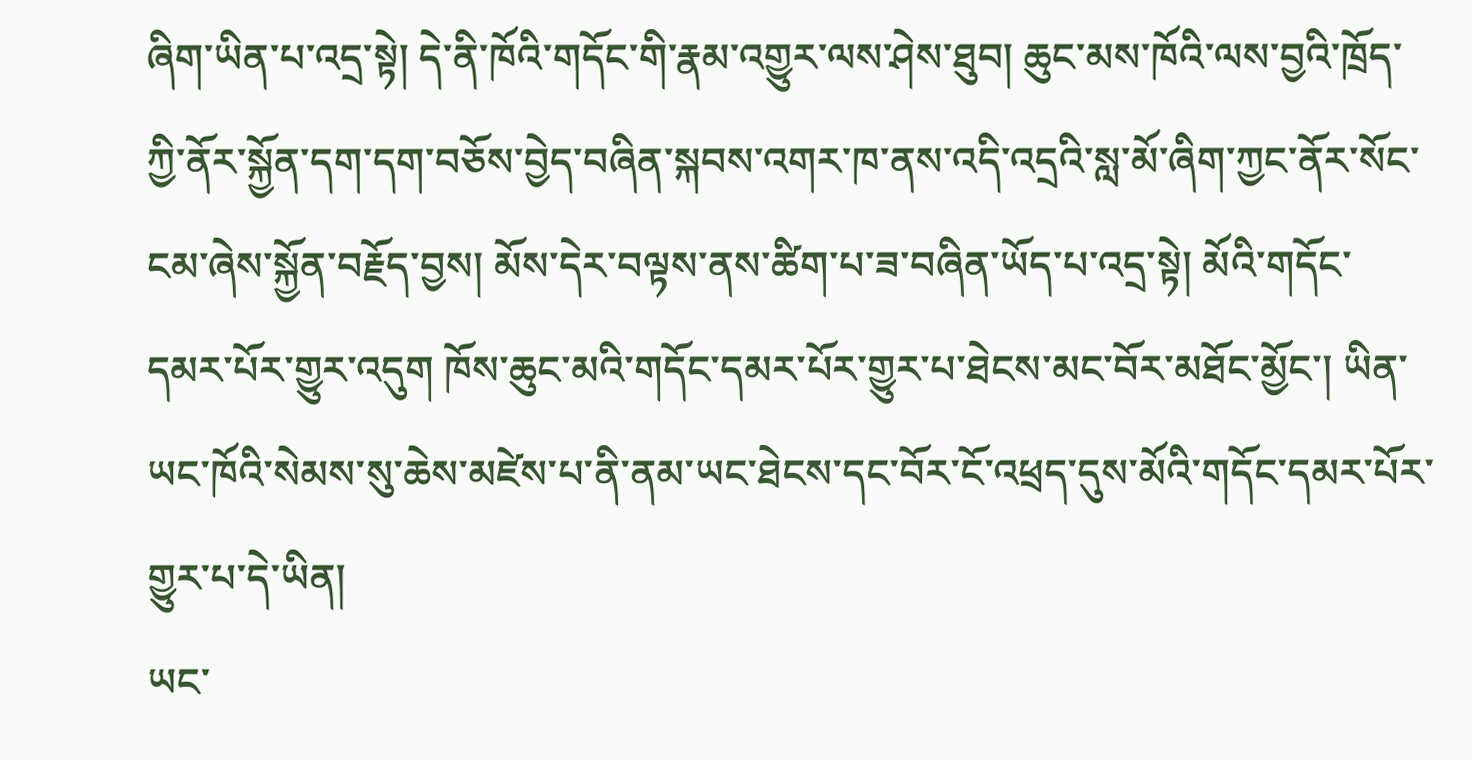ཞིག་ཡིན་པ་འདྲ་སྟེ། དེ་ནི་ཁོའི་གདོང་གི་རྣམ་འགྱུར་ལས་ཤེས་ཐུབ། ཆུང་མས་ཁོའི་ལས་བྱའི་ཁྲོད་ཀྱི་ནོར་སྐྱོན་དག་དག་བཅོས་བྱེད་བཞིན་སྐབས་འགར་ཁ་ནས་འདི་འདྲའི་སླ་མོ་ཞིག་ཀྱང་ནོར་སོང་ངམ་ཞེས་སྐྱོན་བརྗོད་བྱས། མོས་དེར་བལྟས་ནས་ཚིག་པ་ཟ་བཞིན་ཡོད་པ་འདྲ་སྟེ། མོའི་གདོང་དམར་པོར་གྱུར་འདུག ཁོས་ཆུང་མའི་གདོང་དམར་པོར་གྱུར་པ་ཐེངས་མང་བོར་མཐོང་མྱོང་། ཡིན་ཡང་ཁོའི་སེམས་སུ་ཆེས་མཛེས་པ་ནི་ནམ་ཡང་ཐེངས་དང་བོར་ངོ་འཕྲད་དུས་མོའི་གདོང་དམར་པོར་གྱུར་པ་དེ་ཡིན།
ཡང་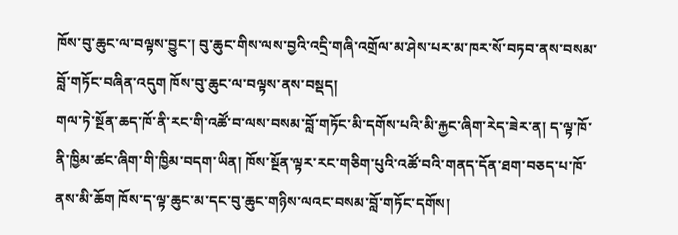ཁོས་བུ་ཆུང་ལ་བལྟས་བྱུང་། བུ་ཆུང་གིས་ལས་བྱའི་འདྲི་གཞི་འགྲོལ་མ་ཤེས་པར་མ་ཁར་སོ་བཏབ་ནས་བསམ་བློ་གཏོང་བཞིན་འདུག ཁོས་བུ་ཆུང་ལ་བལྟས་ནས་བསྡད།
གལ་ཏེ་སྔོན་ཆད་ཁོ་ནི་རང་གི་འཚོ་བ་ལས་བསམ་བློ་གཏོང་མི་དགོས་པའི་མི་རྐྱང་ཞིག་རེད་ཟེར་ན། ད་ལྟ་ཁོ་ནི་ཁྱིམ་ཚང་ཞིག་གི་ཁྱིམ་བདག་ཡིན། ཁོས་སྔོན་ལྟར་རང་གཅིག་པུའི་འཚོ་བའི་གནད་དོན་ཐག་བཅད་པ་ཁོ་ནས་མི་ཆོག ཁོས་ད་ལྟ་ཆུང་མ་དང་བུ་ཆུང་གཉིས་ལའང་བསམ་བློ་གཏོང་དགོས།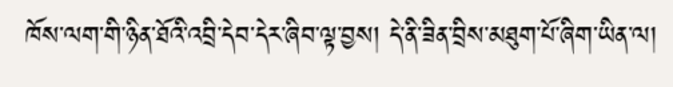ཁོས་ལག་གི་ཉིན་ཐོའི་འབྲི་དེབ་དེར་ཞིབ་ལྟ་བྱས། དེ་ནི་ཟིན་བྲིས་མཐུག་པོ་ཞིག་ཡིན་ལ།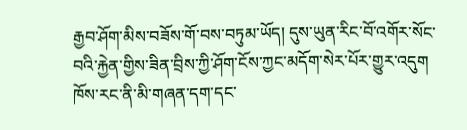རྒྱབ་ཤོག་མིས་བཟོས་གོ་བས་བཏུམ་ཡོད། དུས་ཡུན་རིང་བོ་འགོར་སོང་བའི་རྐྱེན་གྱིས་ཟིན་བྲིས་ཀྱི་ཤོག་ངོས་ཀྱང་མདོག་སེར་པོར་གྱུར་འདུག ཁོས་རང་ནི་མི་གཞན་དག་དང་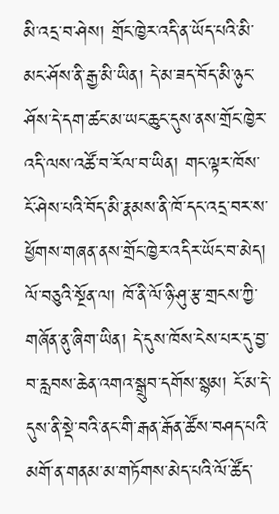མི་འདྲ་བ་ཤེས། གྲོང་ཁྱེར་འདི་ན་ཡོད་པའི་མི་མང་ཤོས་ནི་རྒྱ་མི་ཡིན། དེ་མ་ཟད་བོད་མི་ཉུང་ཤོས་དེ་དག་ཚང་མ་ཡང་ཆུང་དུས་ནས་གྲོང་ཁྱེར་འདི་ལས་འཚོ་བ་རོལ་བ་ཡིན། གང་ལྟར་ཁོས་ངོ་ཤེས་པའི་བོད་མི་རྣམས་ནི་ཁོ་དང་འདྲ་བར་ས་ཕྱོགས་གཞན་ནས་གྲོང་ཁྱེར་འདིར་ཡོང་བ་མེད།
ལོ་བཅུའི་སྔོན་ལ། ཁོ་ནི་ལོ་ཉི་ཤུ་རྩ་གྲངས་ཀྱི་གཞོན་ནུ་ཞིག་ཡིན། དེ་དུས་ཁོས་ངེས་པར་དུ་བྱ་བ་རླབས་ཆེན་འགའ་སྒྲུབ་དགོས་སྙམ། ངོ་མ་དེ་དུས་ནི་སྡེ་བའི་ནང་གི་རྒན་རྒོན་ཚོས་བཤད་པའི་མགོ་ན་གནམ་མ་གཏོགས་མེད་པའི་ལོ་ཚོད་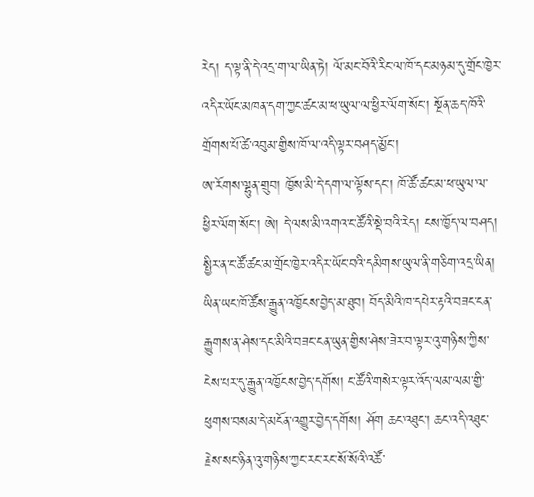རེད། ད་ལྟ་ནི་དེ་འདྲ་ག་ལ་ཡིན་ཏེ། ལོ་མང་བོའི་རིང་ལ་ཁོ་དང་མཉམ་དུ་གྲོང་ཁྱེར་འདིར་ཡོང་མཁན་དག་ཀྱང་ཚང་མ་ཕ་ཡུལ་ལ་ཕྱིར་ལོག་སོང་། སྔོན་ཆད་ཁོའི་གྲོགས་པོ་ཚེ་འབུམ་གྱིས་ཁོ་ལ་འདི་ལྟར་བཤད་མྱོང་།
ཨ་རོགས་ལྷུན་གྲུབ། ཁྱོས་མི་དེ་དག་ལ་ལྟོས་དང་། ཁོ་ཚོ་ཚང་མ་ཕ་ཡུལ་ལ་ཕྱིར་ལོག་སོང་། ཨེ། དེ་ལས་མི་འགའ་ང་ཚོའི་སྡེ་བའི་རེད། ངས་ཁྱོད་ལ་བཤད། སྤྱིར་ན་ང་ཚོ་ཚང་མ་གྲོང་ཁྱེར་འདིར་ཡོང་བའི་དམིགས་ཡུལ་ནི་གཅིག་འདྲ་ཡིན། ཡིན་ཡང་ཁོ་ཚོས་རྒྱུན་འཁྱོངས་བྱེད་མ་ཐུབ། བོད་མིའི་ཁ་དཔེར་རྟའི་བཟང་ངན་རྒྱུགས་ན་ཤེས་དང་མིའི་བཟང་ངན་ཡུན་གྱིས་ཤེས་ཟེར་བ་ལྟར་འུ་གཉིས་ཀྱིས་ངེས་པར་དུ་རྒྱུན་འཁྱོངས་བྱེད་དགོས། ང་ཚོའི་གསེར་ལྟར་འོད་ལམ་ལམ་གྱི་ཕུགས་བསམ་དེ་མངོན་འགྱུར་བྱེད་དགོས། ཤོག ཆང་འཐུང་། ཆང་འདི་འཐུང་རྗེས་སང་ཉིན་འུ་གཉིས་ཀྱང་རང་རང་སོ་སོའི་འཚོ་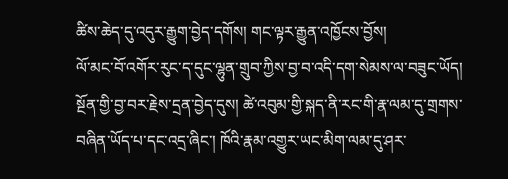ཚིས་ཆེད་དུ་འདུར་རྒྱུག་བྱེད་དགོས། གང་ལྟར་རྒྱུན་འཁྱོངས་བྱོས།
ལོ་མང་བོ་འགོར་རུང་ད་དུང་ལྷུན་གྲུབ་ཀྱིས་བྱ་བ་འདི་དག་སེམས་ལ་བཟུང་ཡོད། སྔོན་གྱི་བྱ་བར་རྗེས་དྲན་བྱེད་དུས། ཚེ་འབུམ་གྱི་སྐད་ནི་རང་གི་རྣ་ལམ་དུ་གྲགས་བཞིན་ཡོད་པ་དང་འདྲ་ཞིང་། ཁོའི་རྣམ་འགྱུར་ཡང་མིག་ལམ་དུ་ཤར་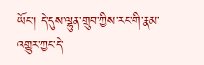ཡོང་། དེ་དུས་ལྷུན་གྲུབ་ཀྱིས་རང་གི་རྣམ་འགྱུར་ཀྱང་དེ་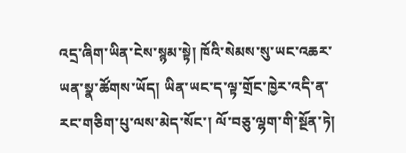འདྲ་ཞིག་ཡིན་ངེས་སྙམ་སྟེ། ཁོའི་སེམས་སུ་ཡང་འཆར་ཡན་སྣ་ཚོགས་ཡོད། ཡིན་ཡང་ད་ལྟ་གྲོང་ཁྱེར་འདི་ན་རང་གཅིག་པུ་ལས་མེད་སོང་། ལོ་བཅུ་ལྷག་གི་སྔོན་ཏེ།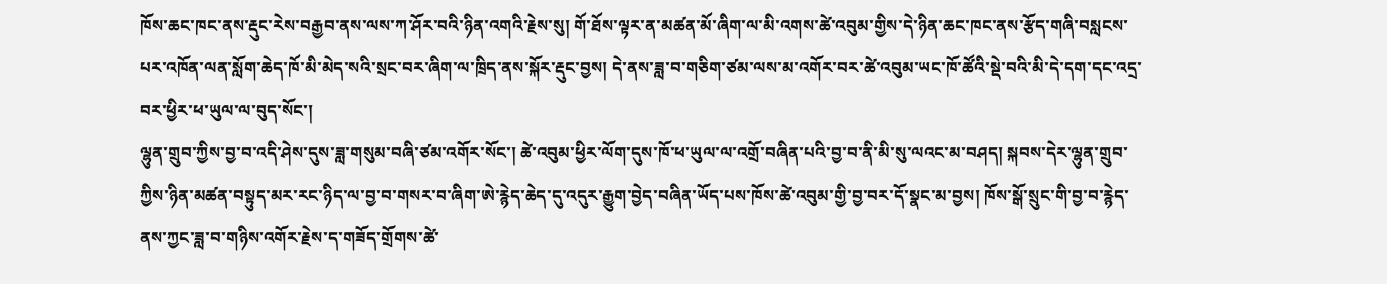ཁོས་ཆང་ཁང་ནས་རྡུང་རེས་བརྒྱབ་ནས་ལས་ཀ་ཤོར་བའི་ཉིན་འགའི་རྗེས་སུ། གོ་ཐོས་ལྟར་ན་མཚན་མོ་ཞིག་ལ་མི་འགས་ཚེ་འབུམ་གྱིས་དེ་ཉིན་ཆང་ཁང་ནས་རྩོད་གཞི་བསླངས་པར་འཁོན་ལན་སློག་ཆེད་ཁོ་མི་མེད་སའི་སྲང་བར་ཞིག་ལ་ཁྲིད་ནས་སྐོར་རྡུང་བྱས། དེ་ནས་ཟླ་བ་གཅིག་ཙམ་ལས་མ་འགོར་བར་ཚེ་འབུམ་ཡང་ཁོ་ཚོའི་སྡེ་བའི་མི་དེ་དག་དང་འདྲ་བར་ཕྱིར་ཕ་ཡུལ་ལ་བུད་སོང་།
ལྷུན་གྲུབ་ཀྱིས་བྱ་བ་འདི་ཤེས་དུས་ཟླ་གསུམ་བཞི་ཙམ་འགོར་སོང་། ཚེ་འབུམ་ཕྱིར་ལོག་དུས་ཁོ་ཕ་ཡུལ་ལ་འགྲོ་བཞིན་པའི་བྱ་བ་ནི་མི་སུ་ལའང་མ་བཤད། སྐབས་དེར་ལྷུན་གྲུབ་ཀྱིས་ཉིན་མཚན་བསྟུད་མར་རང་ཉིད་ལ་བྱ་བ་གསར་བ་ཞིག་ཨེ་རྙེད་ཆེད་དུ་འདུར་རྒྱུག་བྱེད་བཞིན་ཡོད་པས་ཁོས་ཚེ་འབུམ་གྱི་བྱ་བར་དོ་སྣང་མ་བྱས། ཁོས་སྒོ་སྲུང་གི་བྱ་བ་རྙེད་ནས་ཀྱང་ཟླ་བ་གཉིས་འགོར་རྗེས་ད་གཟོད་གྲོགས་ཚེ་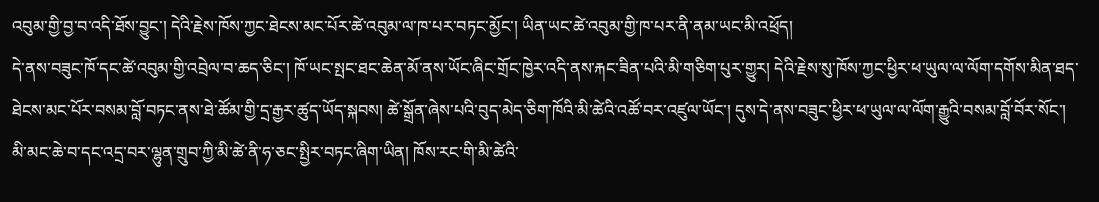འབུམ་གྱི་བྱ་བ་འདི་ཐོས་བྱུང་། དེའི་རྗེས་ཁོས་ཀྱང་ཐེངས་མང་པོར་ཚེ་འབུམ་ལ་ཁ་པར་བཏང་མྱོང་། ཡིན་ཡང་ཚེ་འབུམ་གྱི་ཁ་པར་ནི་ནམ་ཡང་མི་འཕྲོད།
དེ་ནས་བཟུང་ཁོ་དང་ཚེ་འབུམ་གྱི་འབྲེལ་བ་ཆད་ཅིང་། ཁོ་ཡང་སྤང་ཐང་ཆེན་མོ་ནས་ཡོང་ཞིང་གྲོང་ཁྱེར་འདི་ནས་རྐང་ཟིན་པའི་མི་གཅིག་པུར་གྱུར། དེའི་རྗེས་སུ་ཁོས་ཀྱང་ཕྱིར་ཕ་ཡུལ་ལ་ལོག་དགོས་མིན་ཐད་ཐེངས་མང་པོར་བསམ་བློ་བཏང་ནས་ཐེ་ཚོམ་གྱི་དྲ་རྒྱར་ཚུད་ཡོད་སྐབས། ཚེ་སྒྲོན་ཞེས་པའི་བུད་མེད་ཅིག་ཁོའི་མི་ཚེའི་འཚོ་བར་འཛུལ་ཡོང་། དུས་དེ་ནས་བཟུང་ཕྱིར་ཕ་ཡུལ་ལ་ལོག་རྒྱུའི་བསམ་བློ་བོར་སོང་།
མི་མང་ཆེ་བ་དང་འདྲ་བར་ལྷུན་གྲུབ་ཀྱི་མི་ཚེ་ནི་ཧ་ཅང་སྤྱིར་བཏང་ཞིག་ཡིན། ཁོས་རང་གི་མི་ཚེའི་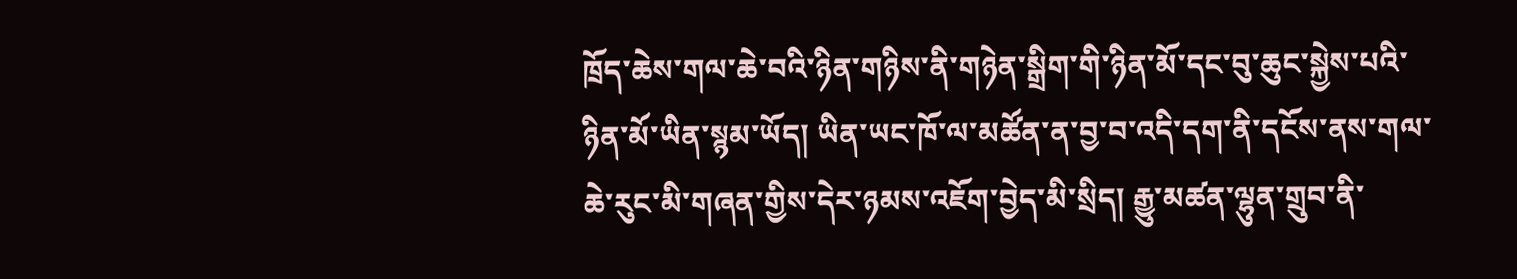ཁྲོད་ཆེས་གལ་ཆེ་བའི་ཉིན་གཉིས་ནི་གཉེན་སྒྲིག་གི་ཉིན་མོ་དང་བུ་ཆུང་སྐྱེས་པའི་ཉིན་མོ་ཡིན་སྙམ་ཡོད། ཡིན་ཡང་ཁོ་ལ་མཚོན་ན་བྱ་བ་འདི་དག་ནི་དངོས་ནས་གལ་ཆེ་རུང་མི་གཞན་གྱིས་དེར་ཉམས་འཇོག་བྱེད་མི་སྲིད། རྒྱུ་མཚན་ལྷུན་གྲུབ་ནི་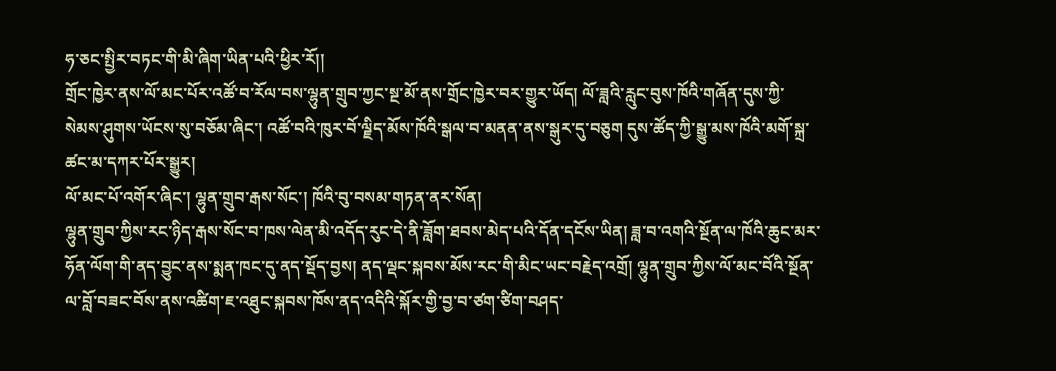ཧ་ཅང་སྤྱིར་བཏང་གི་མི་ཞིག་ཡིན་པའི་ཕྱིར་རོ།།
གྲོང་ཁྱེར་ནས་ལོ་མང་པོར་འཚོ་བ་རོལ་བས་ལྷུན་གྲུབ་ཀྱང་སྔ་མོ་ནས་གྲོང་ཁྱེར་བར་གྱུར་ཡོད། ལོ་ཟླའི་རླུང་བུས་ཁོའི་གཞོན་དུས་ཀྱི་སེམས་ཤུགས་ཡོངས་སུ་བཅོམ་ཞིང་། འཚོ་བའི་ཁུར་བོ་ལྗིད་མོས་ཁོའི་སྒལ་བ་མནན་ནས་སྒུར་དུ་བཅུག དུས་ཚོད་ཀྱི་སྒྱུ་མས་ཁོའི་མགོ་སྐྲ་ཚང་མ་དཀར་པོར་སྒྱུར།
ལོ་མང་པོ་འགོར་ཞིང་། ལྷུན་གྲུབ་རྒས་སོང་། ཁོའི་བུ་བསམ་གཏན་ནར་སོན།
ལྷུན་གྲུབ་ཀྱིས་རང་ཉིད་རྒས་སོང་བ་ཁས་ལེན་མི་འདོད་རུང་དེ་ནི་ཟློག་ཐབས་མེད་པའི་དོན་དངོས་ཡིན། ཟླ་བ་འགའི་སྔོན་ལ་ཁོའི་ཆུང་མར་ཧོན་ལོག་གི་ནད་བྱུང་ནས་སྨན་ཁང་དུ་ནད་སྡོད་བྱས། ནད་ལྡང་སྐབས་མོས་རང་གི་མིང་ཡང་བརྗེད་འགྲོ། ལྷུན་གྲུབ་ཀྱིས་ལོ་མང་བོའི་སྔོན་ལ་བློ་བཟང་བོས་ནས་འཚིག་ཇ་འཐུང་སྐབས་ཁོས་ནད་འདིའི་སྐོར་གྱི་བྱ་བ་ཙག་ཙིག་བཤད་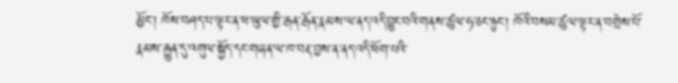མྱོང་། ཁོས་བཤད་པ་ལྟར་ན་ཕ་ཡུལ་གྱི་རྒན་རྒོན་རྣམས་ལ་ནད་འདི་བྱུང་བའི་གནས་ཚུལ་ཧ་ཅང་ཉུང་། ཁོའི་བསམ་ཚུལ་ལྟར་ན་བགྲེས་པོ་རྣམས་རྒྱུན་དུ་འགུལ་སྐྱོད་དང་གཞན་ལ་ཁ་བརྡ་བྱས་ན་ནད་འདི་ཕོག་པའི་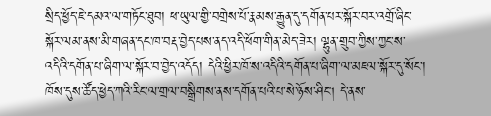སྲིད་ཕྱོད་ཇེ་དམའ་ལ་གཏོང་ཐུབ། ཕ་ཡུལ་གྱི་བགྲེས་པོ་རྣམས་རྒྱུན་དུ་དགོན་པར་སྐོར་བར་འགྲོ་ཞིང་སྐོར་ལམ་ནས་མི་གཞན་དང་ཁ་བརྡ་བྱེད་པས་ནད་འདི་ཕོག་གིན་མེད་ཟེར། ལྷུན་གྲུབ་ཀྱིས་ཀྱང་ས་འདིའི་དགོན་པ་ཞིག་ལ་སྐོར་བ་བྱེད་འདོད། དེའི་ཕྱིར་ཁོ་ས་འདིའི་དགོན་པ་ཞིག་ལ་མཇལ་སྐོར་དུ་སོང་།
ཁོས་དུས་ཚོད་ཕྱེད་ཀའི་རིང་ལ་གྲལ་བསྒྲིགས་ནས་དགོན་པའི་པ་སེ་ཉོས་ཤིང། དེ་ནས་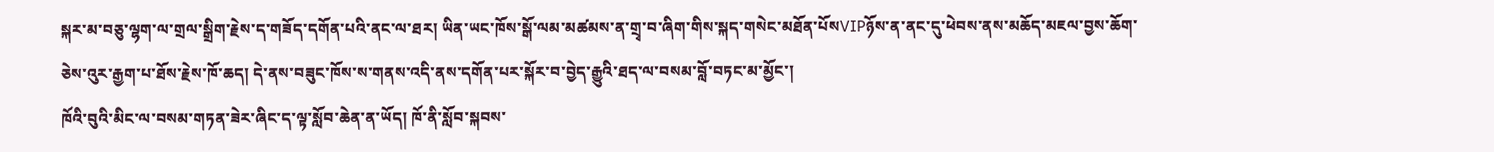སྐར་མ་བཅུ་ལྷག་ལ་གྲལ་སྒྲིག་རྗེས་ད་གཟོད་དགོན་པའི་ནང་ལ་ཐར། ཡིན་ཡང་ཁོས་སྒོ་ལམ་མཚམས་ན་གྲྭ་བ་ཞིག་གིས་སྐད་གསེང་མཐོན་པོསVIPཉོས་ན་ནང་དུ་ཕེབས་ནས་མཆོད་མཇལ་བྱས་ཆོག་ཅེས་འུར་རྒྱག་པ་ཐོས་རྗེས་ཁོ་ཆད། དེ་ནས་བཟུང་ཁོས་ས་གནས་འདི་ནས་དགོན་པར་སྐོར་བ་བྱེད་རྒྱུའི་ཐད་ལ་བསམ་བློ་བཏང་མ་མྱོང་།
ཁོའི་བུའི་མིང་ལ་བསམ་གཏན་ཟེར་ཞིང་ད་ལྟ་སློབ་ཆེན་ན་ཡོད། ཁོ་ནི་སློབ་སྐབས་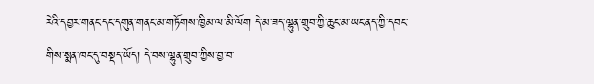རེའི་དབྱར་གནང་དང་དགུན་གནང་མ་གཏོགས་ཁྱིམ་ལ་མི་ལོག དེ་མ་ཟད་ལྷུན་གྲུབ་ཀྱི་ཆུང་མ་ཡང་ནད་ཀྱི་དབང་གིས་སྨན་ཁང་དུ་བསྡད་ཡོད། དེ་བས་ལྷུན་གྲུབ་ཀྱིས་བྱ་བ་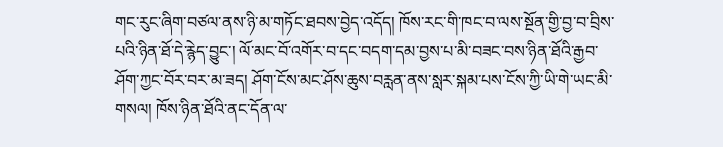གང་རུང་ཞིག་བཙལ་ནས་ཉི་མ་གཏོང་ཐབས་བྱེད་འདོད། ཁོས་རང་གི་ཁང་བ་ལས་སྔོན་གྱི་བྱ་བ་བྲིས་པའི་ཉིན་ཐོ་དེ་རྙེད་བྱུང་། ལོ་མང་བོ་འགོར་བ་དང་བདག་དམ་བྱས་པ་མི་བཟང་བས་ཉིན་ཐོའི་རྒྱབ་ཤོག་ཀྱང་བོར་བར་མ་ཟད། ཤོག་ངོས་མང་ཤོས་ཆུས་བརླན་ནས་སླར་སྐམ་པས་ངོས་ཀྱི་ཡི་གེ་ཡང་མི་གསལ། ཁོས་ཉིན་ཐོའི་ནང་དོན་ལ་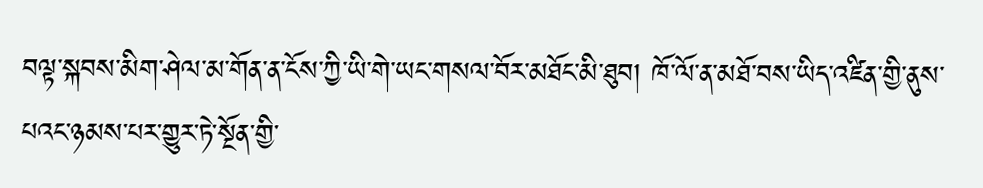བལྟ་སྐབས་མིག་ཤེལ་མ་གོན་ན་ངོས་ཀྱི་ཡི་གེ་ཡང་གསལ་བོར་མཐོང་མི་ཐུབ། ཁོ་ལོ་ན་མཐོ་བས་ཡིད་འཛིན་གྱི་ནུས་པའང་ཉམས་པར་གྱུར་ཏེ་སྔོན་གྱི་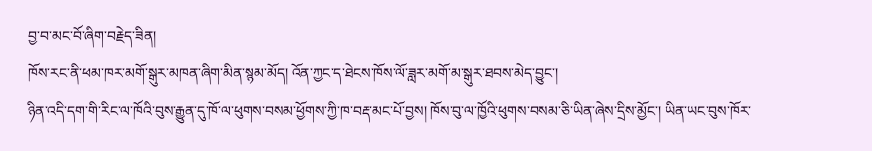བྱ་བ་མང་བོ་ཞིག་བརྗེད་ཟིན།
ཁོས་རང་ནི་ཕམ་ཁར་མགོ་སྒུར་མཁན་ཞིག་མིན་སྙམ་མོད། འོན་ཀྱང་ད་ཐེངས་ཁོས་ལོ་ཟླར་མགོ་མ་སྒུར་ཐབས་མེད་བྱུང་།
ཉིན་འདི་དག་གི་རིང་ལ་ཁོའི་བུས་རྒྱུན་དུ་ཁོ་ལ་ཕུགས་བསམ་ཕྱོགས་ཀྱི་ཁ་བརྡ་མང་པོ་བྱས། ཁོས་བུ་ལ་ཁྱོའི་ཕུགས་བསམ་ཅི་ཡིན་ཞེས་དྲིས་མྱོང་། ཡིན་ཡང་བུས་ཁོར་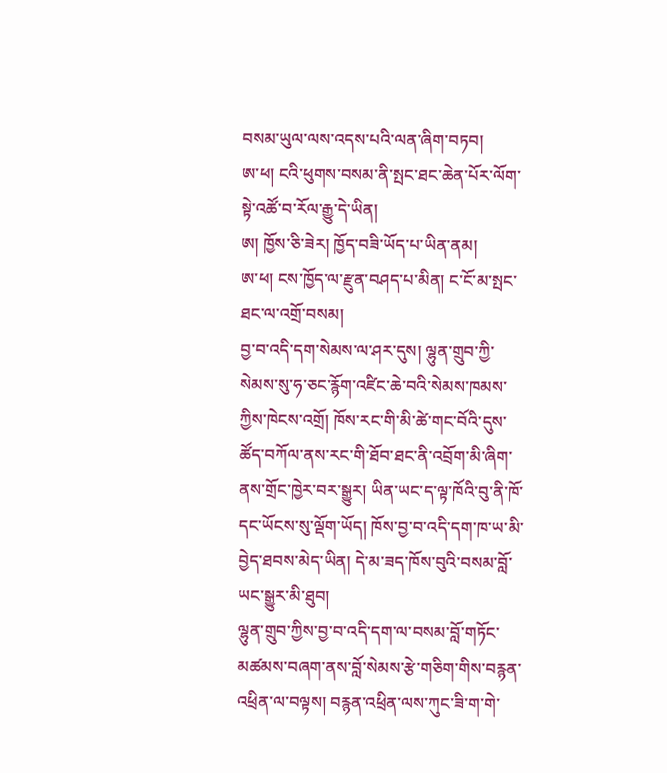བསམ་ཡུལ་ལས་འདས་པའི་ལན་ཞིག་བཏབ།
ཨ་ཕ། ངའི་ཕུགས་བསམ་ནི་སྤང་ཐང་ཆེན་པོར་ལོག་སྟེ་འཚོ་བ་རོལ་རྒྱུ་དེ་ཡིན།
ཨ། ཁྱོས་ཅི་ཟེར། ཁྱོད་བཟི་ཡོད་པ་ཡིན་ནམ།
ཨ་ཕ། ངས་ཁྱོད་ལ་རྫུན་བཤད་པ་མིན། ང་ངོ་མ་སྤང་ཐང་ལ་འགྲོ་བསམ།
བྱ་བ་འདི་དག་སེམས་ལ་ཤར་དུས། ལྷུན་གྲུབ་ཀྱི་སེམས་སུ་ཧ་ཅང་རྙོག་འཛིང་ཆེ་བའི་སེམས་ཁམས་ཀྱིས་ཁེངས་འགྲོ། ཁོས་རང་གི་མི་ཚེ་གང་བོའི་དུས་ཚོད་བཀོལ་ནས་རང་གི་ཐོབ་ཐང་ནི་འབྲོག་མི་ཞིག་ནས་གྲོང་ཁྱེར་བར་སྒྱུར། ཡིན་ཡང་ད་ལྟ་ཁོའི་བུ་ནི་ཁོ་དང་ཡོངས་སུ་ལྡོག་ཡོད། ཁོས་བྱ་བ་འདི་དག་ཁ་ཡ་མི་བྱེད་ཐབས་མེད་ཡིན། དེ་མ་ཟད་ཁོས་བུའི་བསམ་བློ་ཡང་སྒྱུར་མི་ཐུབ།
ལྷུན་གྲུབ་ཀྱིས་བྱ་བ་འདི་དག་ལ་བསམ་བློ་གཏོང་མཚམས་བཞག་ནས་བློ་སེམས་རྩེ་གཅིག་གིས་བརྙན་འཕྲིན་ལ་བལྟས། བརྙན་འཕྲིན་ལས་ཀུང་ཟི་ག་གེ་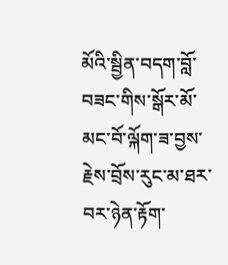མོའི་སྦྱིན་བདག་བློ་བཟང་གིས་སྒོར་མོ་མང་བོ་ལྐོག་ཟ་བྱས་རྗེས་བྲོས་རུང་མ་ཐར་བར་ཉེན་རྟོག་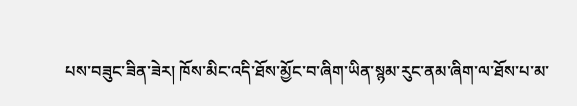པས་བཟུང་ཟིན་ཟེར། ཁོས་མིང་འདི་ཐོས་མྱོང་བ་ཞིག་ཡིན་སྙམ་རུང་ནམ་ཞིག་ལ་ཐོས་པ་མ་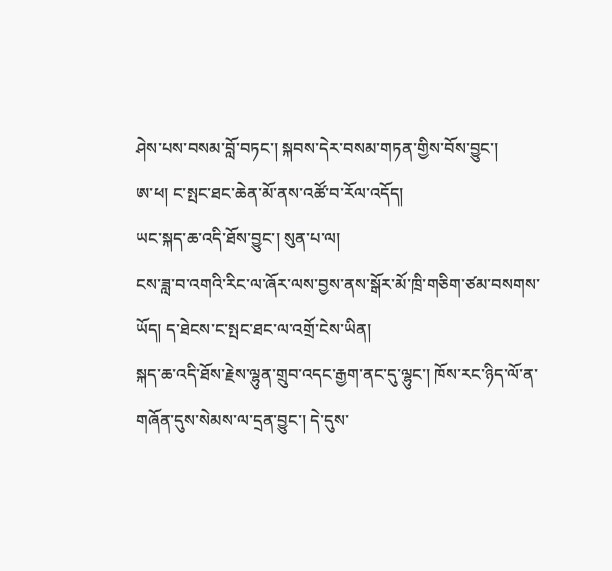ཤེས་པས་བསམ་བློ་བཏང་། སྐབས་དེར་བསམ་གཏན་གྱིས་བོས་བྱུང་།
ཨ་ཕ། ང་སྤང་ཐང་ཆེན་མོ་ནས་འཚོ་བ་རོལ་འདོད།
ཡང་སྐད་ཆ་འདི་ཐོས་བྱུང་། སུན་པ་ལ།
ངས་ཟླ་བ་འགའི་རིང་ལ་ཞོར་ལས་བྱས་ནས་སྒོར་མོ་ཁྲི་གཅིག་ཙམ་བསགས་ཡོད། ད་ཐེངས་ང་སྤང་ཐང་ལ་འགྲོ་ངེས་ཡིན།
སྐད་ཆ་འདི་ཐོས་རྗེས་ལྷུན་གྲུབ་འདང་རྒྱག་ནང་དུ་ལྷུང་། ཁོས་རང་ཉིད་ལོ་ན་གཞོན་དུས་སེམས་ལ་དྲན་བྱུང་། དེ་དུས་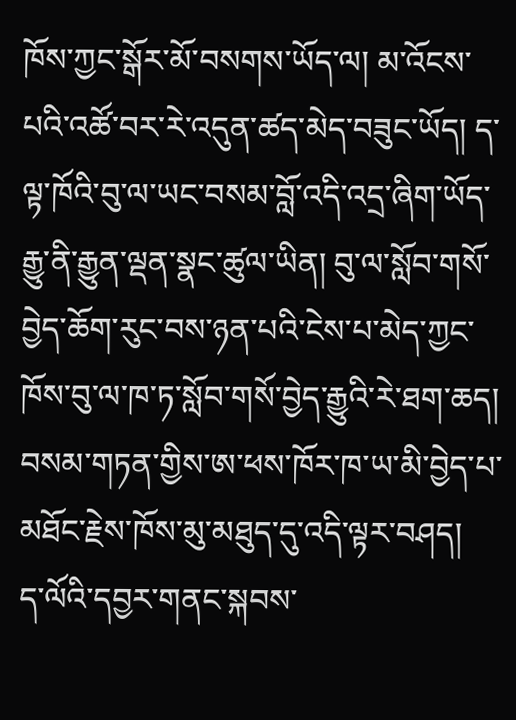ཁོས་ཀྱང་སྒོར་མོ་བསགས་ཡོད་ལ། མ་འོངས་པའི་འཚོ་བར་རེ་འདུན་ཚད་མེད་བཟུང་ཡོད། ད་ལྟ་ཁོའི་བུ་ལ་ཡང་བསམ་བློ་འདི་འདྲ་ཞིག་ཡོད་རྒྱུ་ནི་རྒྱུན་ལྡན་སྣང་ཚུལ་ཡིན། བུ་ལ་སློབ་གསོ་བྱེད་ཆོག་རུང་བས་ཉན་པའི་ངེས་པ་མེད་ཀྱང་ཁོས་བུ་ལ་ཁ་ཏ་སློབ་གསོ་བྱེད་རྒྱུའི་རེ་ཐག་ཆད།
བསམ་གཏན་གྱིས་ཨ་ཕས་ཁོར་ཁ་ཡ་མི་བྱེད་པ་མཐོང་རྗེས་ཁོས་མུ་མཐུད་དུ་འདི་ལྟར་བཤད།
ད་ལོའི་དབྱར་གནང་སྐབས་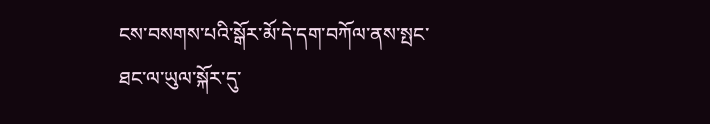ངས་བསགས་པའི་སྒོར་མོ་དེ་དག་བཀོལ་ནས་སྤང་ཐང་ལ་ཡུལ་སྐོར་དུ་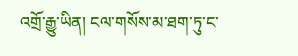འགྲོ་རྒྱུ་ཡིན། ངལ་གསོས་མ་ཐག་ཏུ་ང་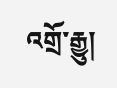འགྲོ་རྒྱུ།